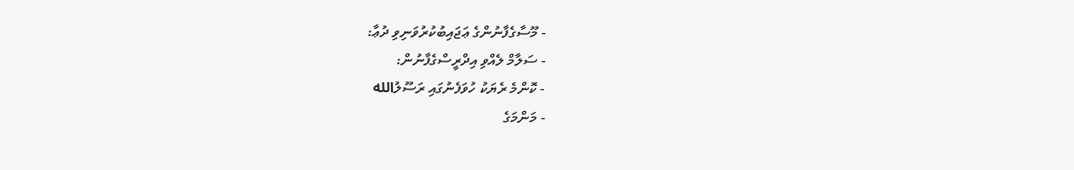- މޫސާގެފާނުންގެ ޢަޖައިބުކުރުވަނިވި ދުޢާ:
- ސަލާމް ލެއްވި އިދްރީސްގެފާނުން:
- ކޮންމެ ރެޔަކު ހުވަފެނުގައި ރަސޫލުالله
- މަންމަގެ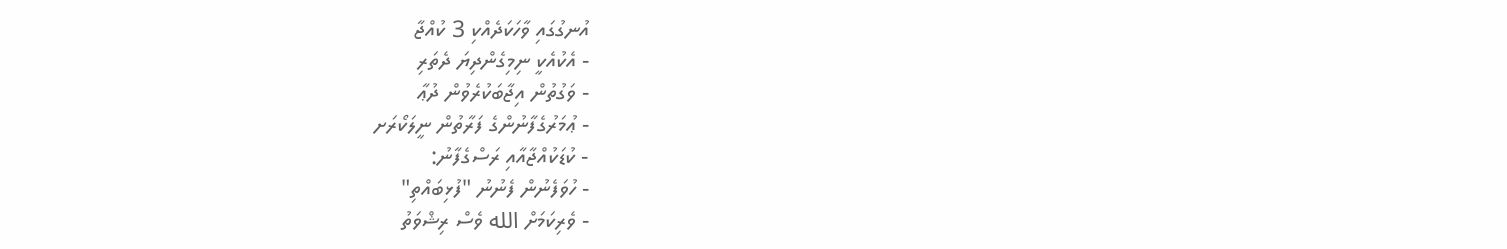އުނގުގައި ވާހަކަދެއްކި 3 ކުއްޖާ
- އެކުއެކީ ނިމިގެންދިޔަ ދެތަރި
- ވަގުތުން އިޖާބަކުރެވުން ދުޢާ
- ޢުމަރުގެފާނުންގެ ފަރާތުން ނީލަކޯރަށ
- ކުޑަކުއްޖާއާއި ރަސްގެފާނު:
- ހުވަފެނުން ފެނުނު "ފުޅިބައްތި"
- ވެރިކަމަށް الله ވެސް ރިޝްވަތު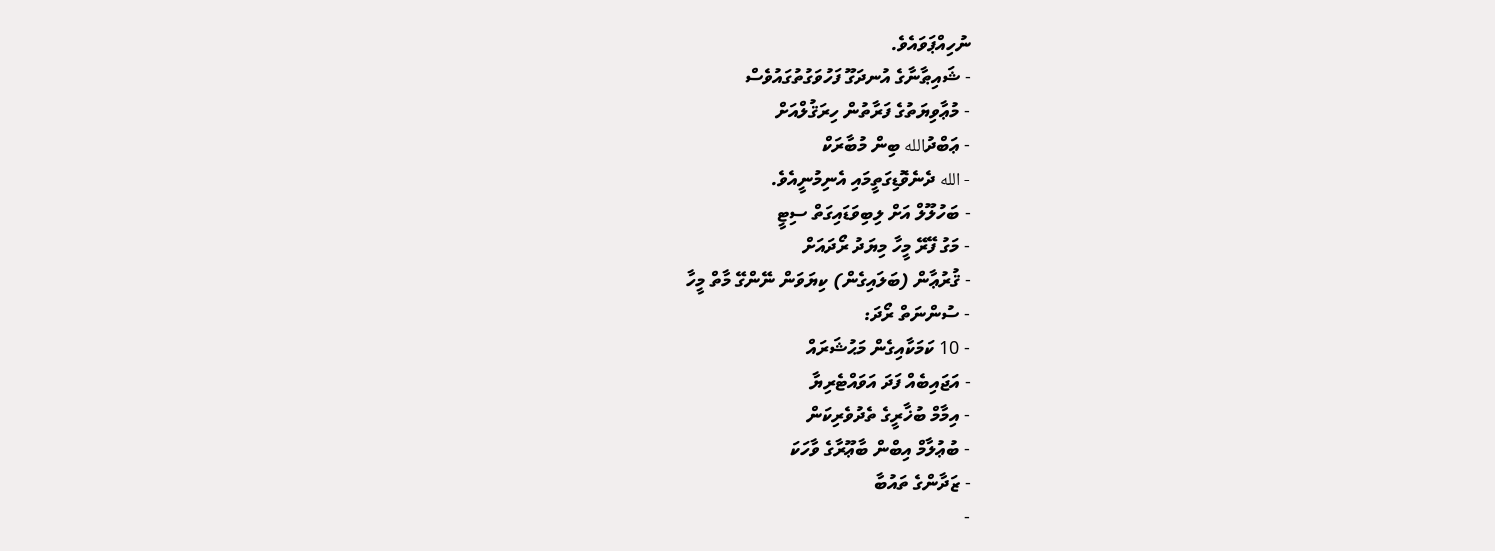ނުހިއްޕަވައެވެ.
- ޝައިޠާނާގެ އުނދަގޫ ފަހުވަގުތުގައުވެސް
- މުޢާވިޔަތުގެ ފަރާތުން ހިރަޤުލްއަށް
- ޢަބްދުالله ބިން މުބާރަކް
- الله ދެނެވޮޑިގަތީމައި އެނިމުނީއެވެ.
- ބަހުލޫލް އަށް ލިބިވަޑައިގަތް ސިޓީ
- މަގު ފޭރޭ މީހާ މިޔަދު ރޯދައަށް
- ޤުރުޢާން (ބަލައިގެން) ކިޔަވަން ނޭންގޭ މާތް މީހާ
- ސުންނަތް ރޯދަ:
- 10 ކަމަކާއިގެން މަޙުޝަރައް
- އަޖައިބެއް ފަދަ އަވައްޓެރިޔާ
- އިމާމް ބުޚާރީގެ ތެދުވެރިކަން
- ބުޢުލާމް އިބްން ބާޢޫރާގެ ވާހަކަ
- ޒަދާންގެ ތައުބާ
-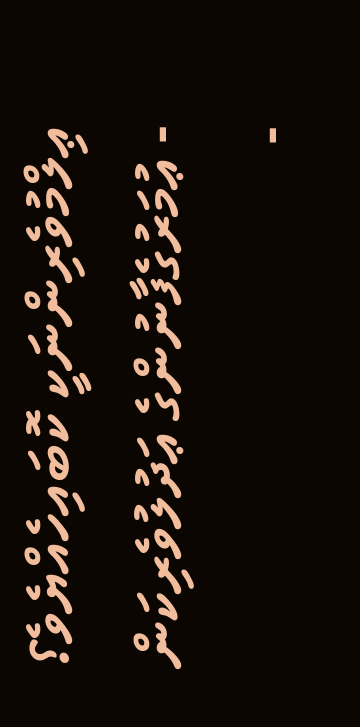ޢިލްމުވެރިންނަކީ ކޮބައިހެއްޔެވެ؟
- ޢުމަރުގެފާނުންގެ ޢަދުލުވެރިކަން
-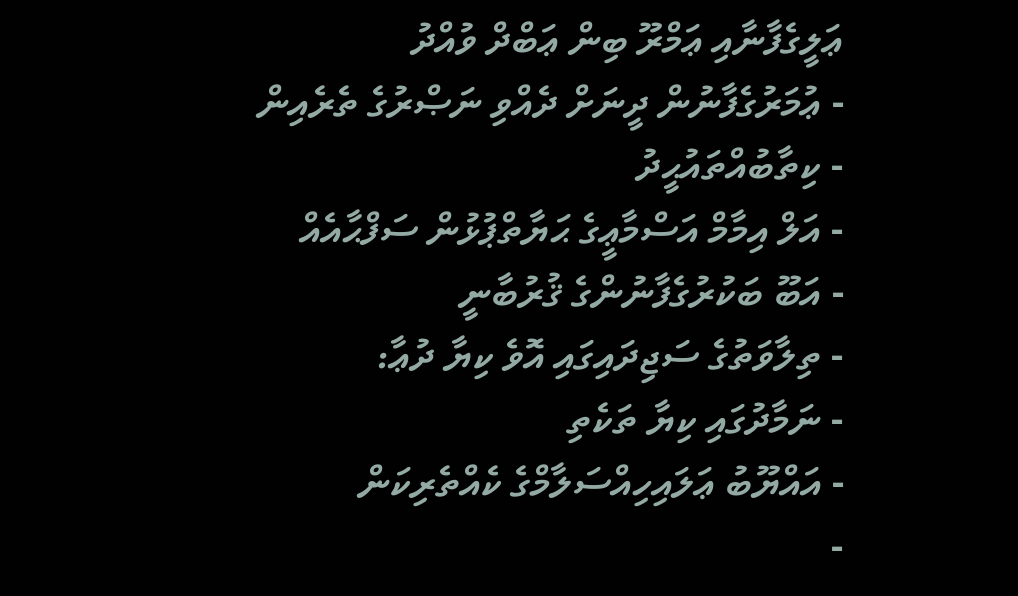ޢަލީގެފާނާއި ޢަމްރޫ ބިން ޢަބްދް ވުއްދު
- ޢުމަރުގެފާނުން ދީނަށް ދެއްވި ނަޞްރުގެ ތެރެއިން
- ކިތާބުއްތައުޙީދު
- އަލް އިމާމް އަސްމާޢީގެ ޙަޔާތްޕުޅުން ސަފްޙާއެއް
- އަބޫ ބަކުރުގެފާނުންގެ ޤުރުބާނީ
- ތިލާވަތުގެ ސަޖިދައިގައި އޮވެ ކިޔާ ދުޢާ:
- ނަމާދުގައި ކިޔާ ތަކެތި
- އައްޔޫބު ޢަލައިހިއްސަލާމްގެ ކެއްތެރިކަން
-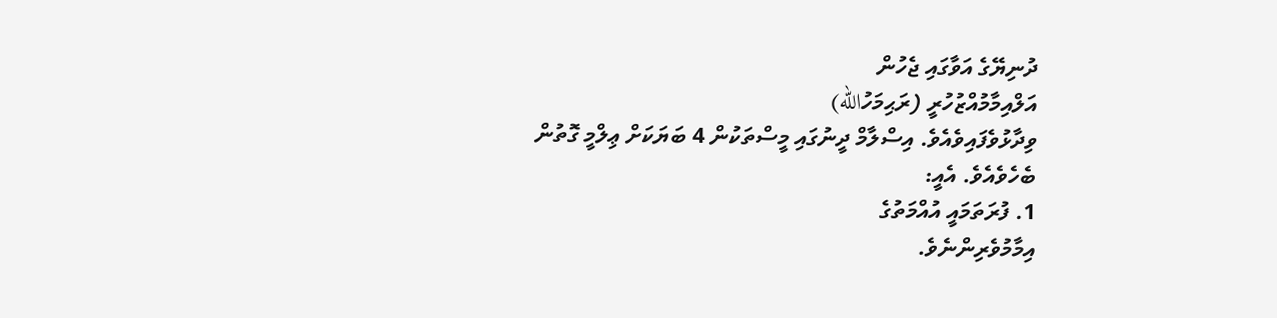ދުނިޔޭގެ އަވާގައި ޖެހުން
އަލްއިމާމުއްޒުހުރީ (ރަޙިމަހުالله)
ވިދާޅުވެފައިވެއެވެ. އިސްލާމް ދީނުގައި މީސްތަކުން 4 ބަޔަކަށް ޢިލްމީ ގޮތުން
ބެހެވެއެވެ. އެއީ:
1. ފުރަތަމައީ އުއްމަތުގެ
އިމާމުވެރިންނެވެ.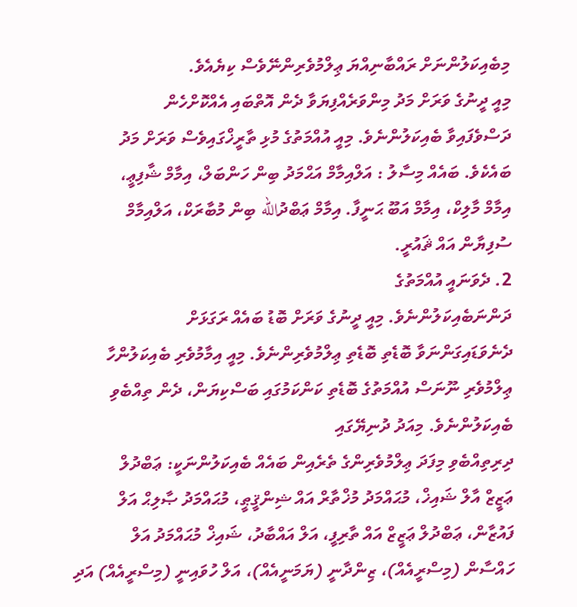މިބެއިކަލުންނަށް ރައްބާނިއްޔަ ޢިލްމުވެރިންނޭވެސް ކިޔެއެވެ.
މިއީ ދީނުގެ ވަރަށް މަދު މިންވަރެއްފިޔަވާ ދެން އޮތްބައި އެއްކޮށްހެން
ދަސްވެފައިވާ ބެއިކަލުންނެވެ. މިއީ އުއްމަތުގެ މުޅި ތާރީޚްގައިވެސް ވަރަށް މަދު
ބައެކެވެ. ބައެއް މިސާލު : އަލްއިމާމް އަޙްމަދު ބިން ހަންބަލް، އިމާމް ޝާފިޢީ،
އިމާމް މާލިކް، އިމާމް އަބޫ ޙަނީފާ. އިމާމް ޢަބްދުالله ބިން މުބާރަކް، އަލްއިމާމް
ސުފިޔާން އައް ޘައުރީ.
2. ދެވަނައީ އުއްމަތުގެ
ދަންނަބެއިކަލުންނެވެ. މިއީ ދީނުގެ ވަރަށް ބޮޑު ބައެއް ރަގަޅަށް
ދެނެވަޑައިގަންނަވާ ބޮޑެތި ބޮޑެތި ޢިލްމުވެރިންނެވެ. މިއީ އިމާމުވެރި ބެއިކަލުންހާ
ޢިލްމުވެރި ނޫނަސް އުއްމަތުގެ ބޮޑެތި ކަންކަމުގައި ބަސްކިޔަން، ދެން ތިއްބެވި ބެއިކަލުންނެވެ. މިއަދު ދުނިޔޭގައި
ދިރިތިއްބެވި މިފަދަ ޢިލްމުވެރިންގެ ތެރެއިން ބައެއް ބެއިކަލުންނަކީ: ޢަބްދުލް
ޢަޒީޒް އާލް ޝައިޚް، މުޙައްމަދު މުޚްތާރް އައް ޝިންޤީޠީ، މުޙައްމަދު ޞާލިޙް އަލް
ފައުޒާން، ޢަބްދުލް ޢަޒީޒް އައް ތާރިފީ، އަލް އައްބާދު، ޝައިޚް މުޙައްމަދު އަލް
ހައްސާން (މިސްރީއެއް)، ޒިންދާނީ (ޔަމަނީއެއް)، އަލް ހުވައިނީ (މިސްރީއެއް) އަދި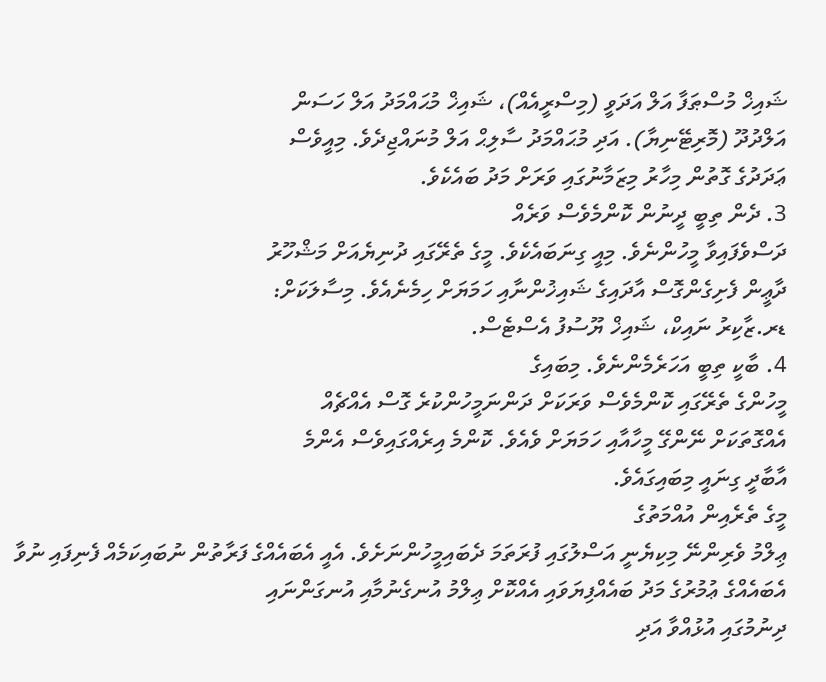ޝައިޚް މުސްޠަފާ އަލް އަދަވީ (މިސްރީއެއް)، ޝައިޚް މުޙައްމަދު އަލް ހަސަން
އަލްދުދޫ (މޮރިޓޭނިޔާ). އަދި މުޙައްމަދު ސާލިޙް އަލް މުނައްޖިދެވެ. މިއީވެސް
ޢަދަދުގެ ގޮތުން މިހާރު މިޒަމާނުގައި ވަރަށް މަދު ބައެކެވެ.
3. ދެން ތިބީ ދީނުން ކޮންމެވެސް ވަރެއް
ދަސްވެފައިވާ މީހުންނެވެ. މިއީ ގިނަބައެކެވެ. މީގެ ތެރޭގައި ދުނިޔެއަށް މަޝްހޫރު
ދާޢީން ފެށިގެންގޮސް އާދައިގެ ޝައިޚުންނާއި ހަމަޔަށް ހިމެނެއެވެ. މިސާލަކަށް:
ޑރ.ޒާކިރު ނައިކް، ޝައިޚް ޔޫސުފު އެސްޓެސް.
4. ބާކީ ތިބީ އަހަރެމެންނެވެ. މިބައިގެ
މީހުންގެ ތެރޭގައި ކޮންމެވެސް ވަރަކަށް ދަންނަމީހުންކުރެ ގޮސް އެއްޗެއް
އެއްގޮތަކަށް ނޭންގޭ މީހާއާއި ހަމަޔަށް ވެއެވެ. ކޮންމެ އިރެއްގައިވެސް އެންމެ
އާބާދީ ގިނައީ މިބައިގައެވެ.
މީގެ ތެރެއިން އުއްމަތުގެ
ޢިލްމު ވެރިންނޭ މިކިޔެނީ އަސްލުގައި ފުރަތަމަ ދެބައިމީހުންނަށެވެ. އެއީ އެބައެއްގެ ފަރާތުން ނުބައިކަމެއް ފެނިފައި ނުވާ
އެބައެއްގެ ޢުމުރުގެ މަދު ބައެއްފިޔަވައި އެއްކޮށް ޢިލްމު އުނގެނުމާއި އުނގަންނައި
ދިނުމުގައި އުޅުއްވާ އަދި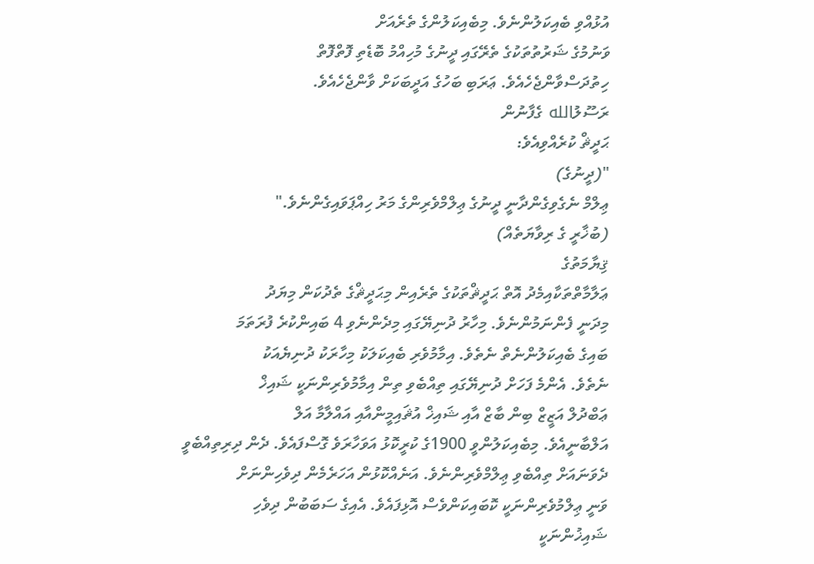އުޅުއްވި ބެއިކަލުންނެވެ. މިބެއިކަލުންގެ ތެރެއަށް
ވަނުމުގެ ޝަރުތުތަކުގެ ތެރޭގައި ދީނުގެ މުހިއްމު ބޮޑެތި ފޮތްފޮތް
ހިތުދަސްވާންޖެހެއެވެ. ޢަރަބި ބަހުގެ އަދީބަކަށް ވާންޖެހެއެވެ.
ރަސޫލުالله ގެފާނުން
ޙަދީޘް ކުރެއްވިއެވެ:
"(ދީނުގެ)
ޢިލްމް ނެގެވިގެންދާނީ ދީނުގެ ޢިލްމްވެރިންގެ މަރު ހިއްޕަވައިގެންނެވެ."
(ބުޚާރީ ގެ ރިވާޔަތެއް)
ޤިޔާމަތުގެ
ޢަލާމާތްތަކާއިމެދު އޮތް ޙަދީޘްތަކުގެ ތެރެއިން މިޙަދީޘްގެ ތެދުކަން މިޔަދު
މިދަނީ ފެންނަމުންނެވެ. މިހާރު ދުނިޔޭގައި މިދެންނެވި 4 ބައިންކުރެ ފުރަތަމަ
ބައިގެ ބެއިކަލުންނެތް ނެތެވެ. އިމާމުވެރި ބެއިކަލަކު މިހާރަކު ދުނިޔެއަކު
ނެތެވެ. އެންމެ ފަހަށް ދުނިޔޭގައި ތިއްބެވި ތިން އިމާމުވެރިންނަކީ ޝައިޚް
ޢަބްދުލް އަޒީޒް ބިން ބާޒް އާއި ޝައިޚް އުޘައިމީންއާއި އައްލާމާ އަލް
އަލްބާނީއެވެ. މިބެއިކަލުންވީ 1900ގެ ކުރީކޮޅު އަވަހާރަވެ ގޮސްފައެވެ. ދެން ދިރިތިއްބެވީ
ދެވަނައަށް ތިއްބެވި ޢިލްމްވެރިންނެވެ. އަނެއްކޮޅުން އަހަރެމެން ދިވެހިންނަށް
ވަނީ ޢިލްމުވެރިންނަކީ ކޮބައިކަންވެސް އޮޅިފައެވެ. އެއިގެ ސަބަބުން ދިވެހި
ޝައިޚުންނަކީ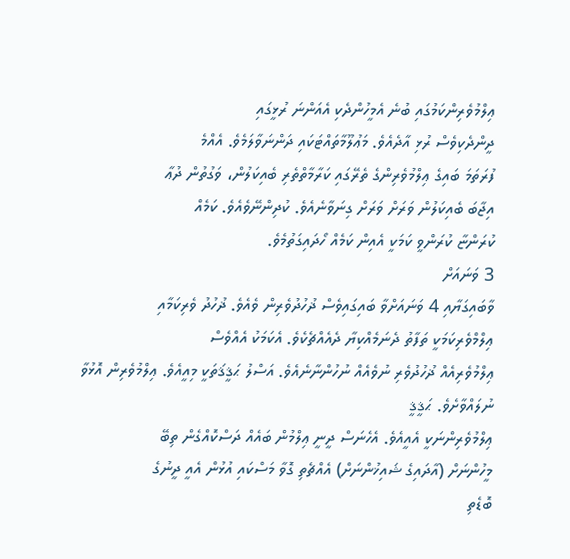ޢިލްމުވެރިންކަމުގައި ބުނެ އެމީހުންދެކި އެއަންނަ ރުޅީގައި
ދީންދެކިވެސް ރުޅި އާދެއެވެ. މަޢުލޫމާތައްޓަކައި ދަންނަވާލަމެވެ. އެއްމެ
ފުރަތަމަ ބައިގެ ޢިލްމުވެރިންގެ ތެރޭގައި ކަރާމާތްތެރި ބެއިކަލުން، ވަގުތުން ދުޢާ
އިޖާބަ ބެއިކަލުން ވަރަށް ވަރަށް ގިނަވާނެއެވެ. ކުދިންނޭވެއެވެ. ކަމެއް
ކުރަންޏާ ކުރަންވީ ކަމަކީ އެއިން ކަމެއް ހޯދައިގަތުމެވެ.
3 ވަނައަށް
ވާބައިގަޔާއި 4 ވަނައަށްވާ ބައިގައިވެސް ޛުހުދުވެރިން ވެއެވެ. ޛުހުދު ވެރިކަމާއި
ޢިލްމްވެރިކަމަކީ ތަފާތު ދެނަމެއްކިޔާ ދެއެއްޗެކެވެ. އެކަމަކު އެއްވެސް
ޢިލްމުވެރިއެއް ޛުހުދުވެރި ނުވެއެއް ނުހުންނާނެއެވެ. އަސްލު ޙަޤީޤަތަކީ މިއީއެވެ. ޢިލްމުވެރިން އޮޅުވާ ނުލައްވާށެވެ. ޙަޤީޤީ
ޢިލްމުވެރިންނަކީ އެއީއެވެ. އެހެނަސް ދީނީ ޢިލްމުން ބައެއް ދަސްކޮއްގެން ތިބޭ
މީހުންނަށް (އާދައިގެ ޝައިޚުންނަށް) އެއްޗެތި ގޮވާ މަސްކައި އުޅުން އެއީ ދީނުގެ
ބޮޑެތި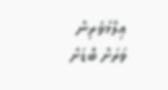ޢިލްމުވެރިން ވަރަށް ބޮޑަށް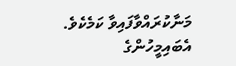މަނާކުރައްވާފައިވާ ކަމެކެވެ. އެބައިމީހުންގެ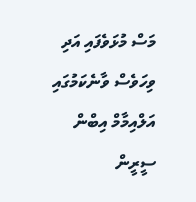މަސް މުޅަވެފައި އަދި ވިހަވެސް ވާނެކަމުގައި އަލްއިމާމް އިބްން ސީރީން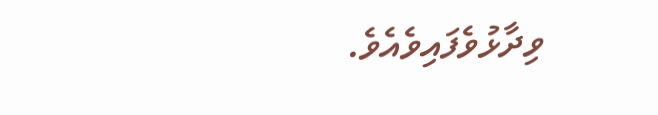ވިދާޅުވެފައިވެއެވެ.